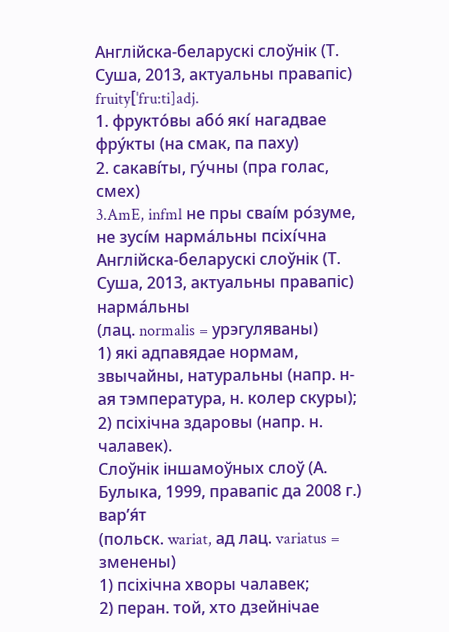Англійска-беларускі слоўнік (Т. Суша, 2013, актуальны правапіс)
fruity[ˈfru:ti]adj.
1. фрукто́вы або́ які́ нагадвае фру́кты (на смак, па паху)
2. сакаві́ты, гу́чны (пра голас, смех)
3.AmE, infml не пры сваі́м ро́зуме, не зусі́м нарма́льны псіхі́чна
Англійска-беларускі слоўнік (Т. Суша, 2013, актуальны правапіс)
нарма́льны
(лац. normalis = урэгуляваны)
1) які адпавядае нормам, звычайны, натуральны (напр. н-ая тэмпература, н. колер скуры);
2) псіхічна здаровы (напр. н. чалавек).
Слоўнік іншамоўных слоў (А. Булыка, 1999, правапіс да 2008 г.)
вар’я́т
(польск. wariat, ад лац. variatus = зменены)
1) псіхічна хворы чалавек;
2) перан. той, хто дзейнічае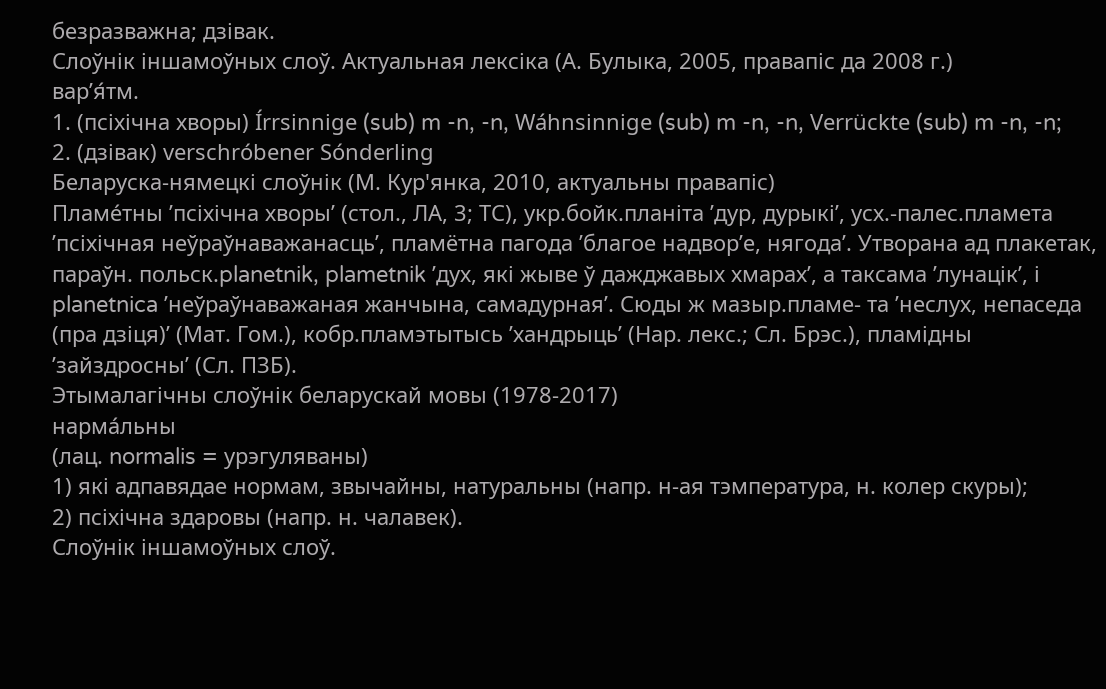безразважна; дзівак.
Слоўнік іншамоўных слоў. Актуальная лексіка (А. Булыка, 2005, правапіс да 2008 г.)
вар’я́тм.
1. (псіхічна хворы) Írrsinnige (sub) m -n, -n, Wáhnsinnige (sub) m -n, -n, Verrückte (sub) m -n, -n;
2. (дзівак) verschróbener Sónderling
Беларуска-нямецкі слоўнік (М. Кур'янка, 2010, актуальны правапіс)
Пламе́тны ’псіхічна хворы’ (стол., ЛА, 3; ТС), укр.бойк.планіта ’дур, дурыкі’, усх.-палес.пламета ’псіхічная неўраўнаважанасць’, пламётна пагода ’благое надвор’е, нягода’. Утворана ад плакетак, параўн. польск.planetnik, plametnik ’дух, які жыве ў дажджавых хмарах’, а таксама ’лунацік’, і planetnica ’неўраўнаважаная жанчына, самадурная’. Сюды ж мазыр.пламе‑ та ’неслух, непаседа (пра дзіця)’ (Мат. Гом.), кобр.пламэтытысь ’хандрыць’ (Нар. лекс.; Сл. Брэс.), пламідны ’зайздросны’ (Сл. ПЗБ).
Этымалагічны слоўнік беларускай мовы (1978-2017)
нарма́льны
(лац. normalis = урэгуляваны)
1) які адпавядае нормам, звычайны, натуральны (напр. н-ая тэмпература, н. колер скуры);
2) псіхічна здаровы (напр. н. чалавек).
Слоўнік іншамоўных слоў.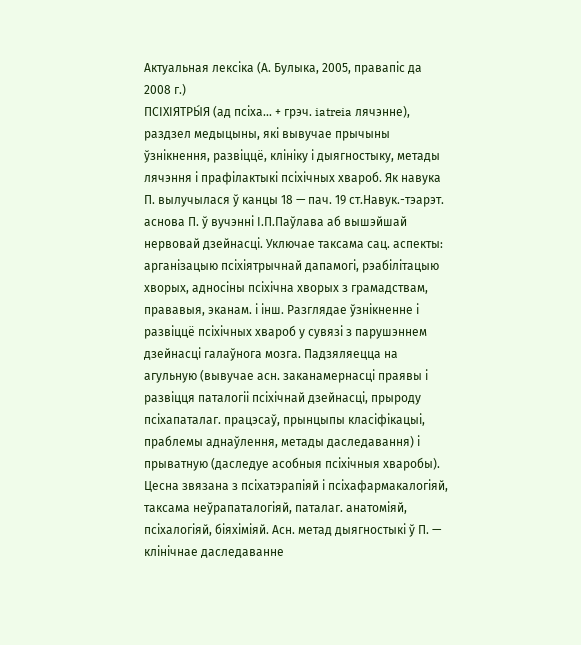Актуальная лексіка (А. Булыка, 2005, правапіс да 2008 г.)
ПСІХІЯТРЫ́Я (ад псіха... + грэч. iatreia лячэнне),
раздзел медыцыны, які вывучае прычыны ўзнікнення, развіццё, клініку і дыягностыку, метады лячэння і прафілактыкі псіхічных хвароб. Як навука П. вылучылася ў канцы 18 — пач. 19 ст.Навук.-тэарэт. аснова П. ў вучэнні І.П.Паўлава аб вышэйшай нервовай дзейнасці. Уключае таксама сац. аспекты: арганізацыю псіхіятрычнай дапамогі, рэабілітацыю хворых, адносіны псіхічна хворых з грамадствам, прававыя, эканам. і інш. Разглядае ўзнікненне і развіццё псіхічных хвароб у сувязі з парушэннем дзейнасці галаўнога мозга. Падзяляецца на агульную (вывучае асн. заканамернасці праявы і развіцця паталогіі псіхічнай дзейнасці, прыроду псіхапаталаг. працэсаў, прынцыпы класіфікацыі, праблемы аднаўлення, метады даследавання) і прыватную (даследуе асобныя псіхічныя хваробы). Цесна звязана з псіхатэрапіяй і псіхафармакалогіяй, таксама неўрапаталогіяй, паталаг. анатоміяй, псіхалогіяй, біяхіміяй. Асн. метад дыягностыкі ў П. — клінічнае даследаванне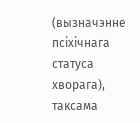(вызначэнне псіхічнага статуса хворага), таксама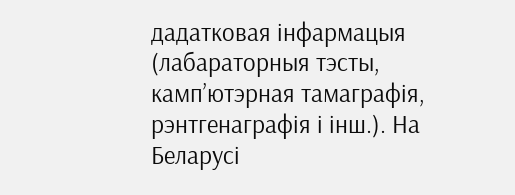дадатковая інфармацыя (лабараторныя тэсты, камп’ютэрная тамаграфія, рэнтгенаграфія і інш.). На Беларусі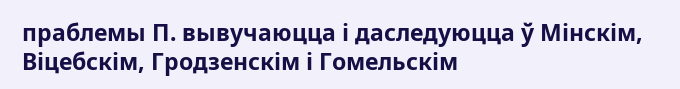праблемы П. вывучаюцца і даследуюцца ў Мінскім, Віцебскім, Гродзенскім і Гомельскім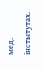мед. інстытутах.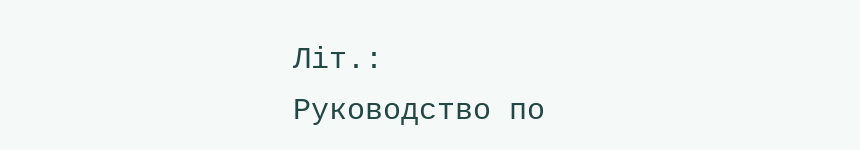Літ.:
Руководство по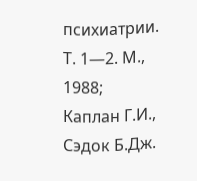психиатрии. Т. 1—2. М., 1988;
Каплан Г.И., Сэдок Б.Дж.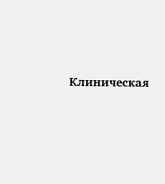Клиническая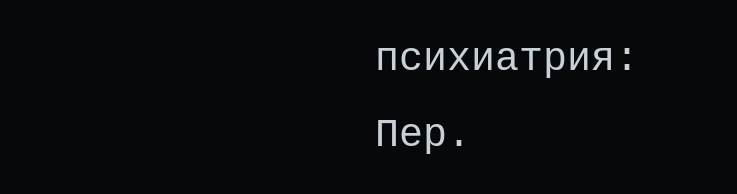психиатрия: Пер.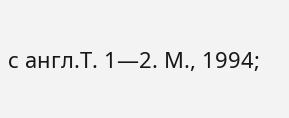с англ.Т. 1—2. М., 1994;